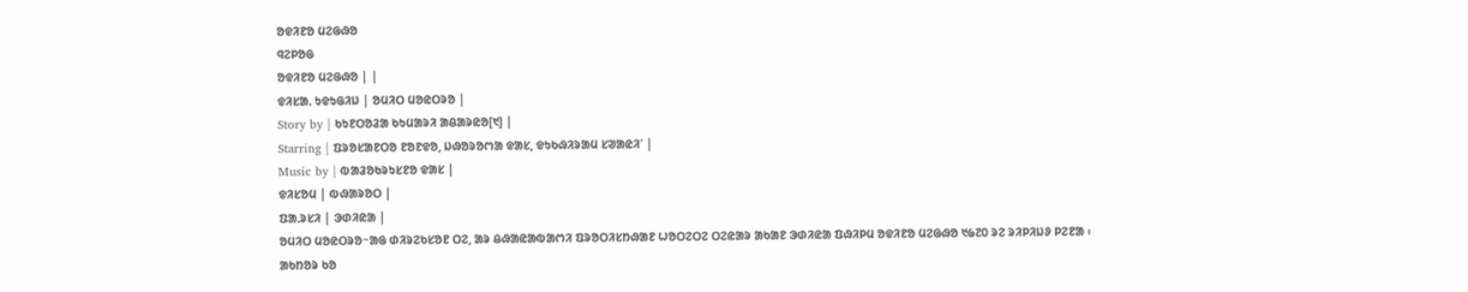ᱚᱫᱤᱱᱚ ᱢᱮᱜᱷᱚ
ᱧᱮᱞᱚᱜ
ᱚᱫᱤᱱᱚ ᱢᱮᱜᱷᱚ | |
ᱫᱤᱥᱟᱹ ᱩᱫᱩᱜᱤᱡ | ᱚᱢᱤᱛ ᱢᱚᱭᱛᱨᱚ |
Story by | ᱠᱩᱱᱛᱚᱲᱟ ᱠᱩᱢᱟᱨᱤ ᱟᱪᱟᱨᱭᱚ[᱑] |
Starring | ᱯᱨᱚᱥᱟᱱᱛᱚ ᱱᱚᱱᱫᱚ, ᱡᱷᱚᱨᱚᱬᱟ ᱫᱟᱥ, ᱫᱩᱠᱷᱤᱨᱟᱢ ᱥᱣᱟᱭᱤᱸ |
Music by | ᱵᱟᱲᱚᱠᱨᱩᱥᱱᱚ ᱫᱟᱥ |
ᱫᱤᱥᱚᱢ | ᱵᱷᱟᱨᱚᱛ |
ᱯᱟᱹᱨᱥᱤ | ᱳᱰᱤᱭᱟ |
ᱚᱢᱤᱛ ᱢᱚᱭᱛᱨᱚᱻᱟᱜ ᱰᱤᱨᱮᱠᱥᱚᱱ ᱛᱮ, ᱟᱨ ᱪᱷᱟᱭᱟᱵᱟᱬᱤ ᱯᱨᱚᱛᱤᱥᱴᱷᱟᱱ ᱦᱚᱛᱮᱛᱮ ᱛᱮᱭᱟᱨ ᱟᱠᱟᱱ ᱳᱰᱤᱭᱟ ᱯᱷᱤᱞᱢ ᱚᱫᱤᱱᱚ ᱢᱮᱜᱷᱚ ᱑᱙᱗᱐ ᱨᱮ ᱨᱤᱞᱤᱡᱽ ᱞᱮᱱᱟ ᱾
ᱟᱠᱴᱚᱨ ᱠᱚ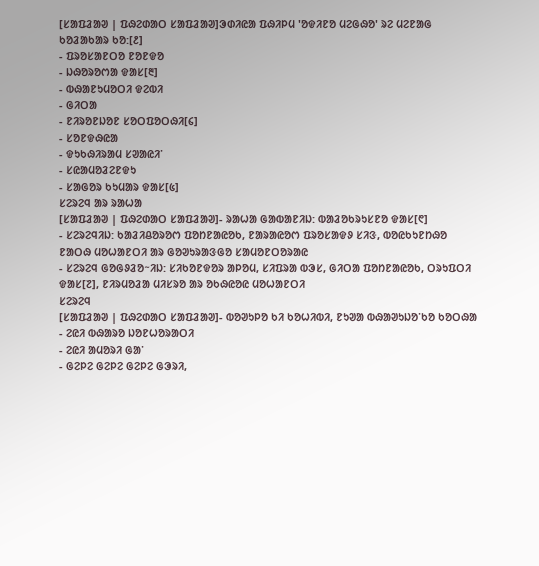[ᱥᱟᱯᱲᱟᱣ | ᱯᱷᱮᱰᱟᱛ ᱥᱟᱯᱲᱟᱣ]ᱳᱰᱤᱭᱟ ᱯᱷᱤᱞᱢ 'ᱚᱫᱤᱱᱚ ᱢᱮᱜᱷᱚ' ᱨᱮ ᱢᱮᱱᱟᱜ ᱠᱚᱲᱟᱠᱟᱨ ᱠᱚ:[᱒]
- ᱯᱨᱚᱥᱟᱱᱛᱚ ᱱᱚᱱᱫᱚ
- ᱡᱷᱚᱨᱚᱬᱟ ᱫᱟᱥ[᱓]
- ᱵᱷᱟᱱᱩᱢᱚᱛᱤ ᱫᱮᱵᱤ
- ᱜᱤᱛᱟ
- ᱱᱤᱨᱚᱱᱡᱚᱱ ᱥᱚᱛᱯᱚᱛᱷᱤ[᱔]
- ᱥᱚᱱᱫᱷᱭᱟ
- ᱫᱩᱠᱷᱤᱨᱟᱢ ᱥᱣᱟᱭᱤᱸ
- ᱥᱭᱟᱢᱚᱲᱮᱱᱫᱩ
- ᱥᱟᱜᱚᱨ ᱠᱩᱢᱟᱨ ᱫᱟᱥ[᱕]
ᱥᱮᱨᱮᱧ ᱟᱨ ᱨᱟᱦᱟ
[ᱥᱟᱯᱲᱟᱣ | ᱯᱷᱮᱰᱟᱛ ᱥᱟᱯᱲᱟᱣ]- ᱨᱟᱦᱟ ᱜᱟᱵᱟᱱᱤᱡ: ᱵᱟᱲᱚᱠᱨᱩᱥᱱᱚ ᱫᱟᱥ[᱖]
- ᱥᱮᱨᱮᱧᱤᱡ: ᱠᱟᱲᱤᱪᱚᱨᱚᱬ ᱯᱚᱴᱱᱟᱭᱚᱠ, ᱱᱟᱨᱟᱭᱚᱬ ᱯᱨᱚᱥᱟᱫᱽ ᱥᱤᱝ, ᱵᱚᱭᱠᱩᱱᱴᱷᱚ ᱱᱟᱛᱷ ᱢᱚᱦᱟᱱᱛᱤ ᱟᱨ ᱜᱚᱣᱩᱨᱟᱝᱜᱚ ᱥᱟᱢᱚᱱᱛᱚᱨᱟᱭ
- ᱥᱮᱨᱮᱧ ᱜᱚᱜᱽᱲᱚᱻᱤᱡ: ᱥᱤᱠᱚᱱᱫᱚᱨ ᱟᱞᱚᱢ, ᱥᱤᱯᱨᱟ ᱵᱳᱥ, ᱜᱤᱛᱟ ᱯᱚᱴᱱᱟᱭᱚᱠ, ᱛᱨᱩᱯᱛᱤ ᱫᱟᱥ[᱗], ᱱᱤᱨᱢᱚᱲᱟ ᱢᱤᱥᱨᱚ ᱟᱨ ᱚᱠᱷᱭᱚᱭ ᱢᱚᱦᱟᱱᱛᱤ
ᱥᱮᱨᱮᱧ
[ᱥᱟᱯᱲᱟᱣ | ᱯᱷᱮᱰᱟᱛ ᱥᱟᱯᱲᱟᱣ]- ᱵᱚᱣᱩᱞᱚ ᱠᱤ ᱠᱚᱦᱤᱵᱤ, ᱱᱩᱣᱟ ᱵᱷᱟᱣᱩᱡᱚᱸᱠᱚ ᱠᱚᱛᱷᱟ
- ᱮᱭᱤ ᱵᱷᱟᱨᱚ ᱡᱚᱱᱦᱚᱨᱟᱛᱤ
- ᱮᱭᱤ ᱟᱢᱚᱨᱤ ᱜᱟᱸ
- ᱜᱮᱞᱮ ᱜᱮᱞᱮ ᱜᱮᱞᱮ ᱜᱳᱨᱤ,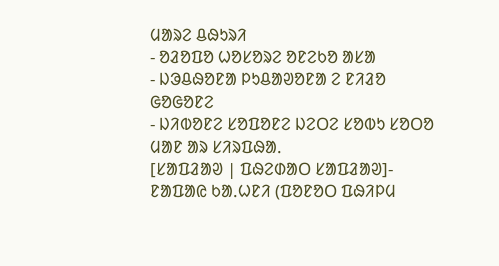ᱢᱟᱨᱮ ᱪᱷᱩᱨᱤ
- ᱚᱲᱚᱯᱚ ᱦᱚᱥᱚᱨᱮ ᱚᱱᱮᱠᱚ ᱟᱥᱟ
- ᱡᱳᱪᱷᱚᱱᱟ ᱞᱩᱪᱟᱣᱚᱱᱟ ᱮ ᱱᱤᱲᱚ ᱜᱚᱜᱚᱱᱮ
- ᱡᱤᱵᱚᱱᱮ ᱥᱚᱯᱚᱱᱮ ᱡᱮᱛᱮ ᱥᱚᱵᱩ ᱥᱚᱛᱚ
ᱢᱟᱱ ᱟᱨ ᱥᱤᱨᱯᱷᱟᱹ
[ᱥᱟᱯᱲᱟᱣ | ᱯᱷᱮᱰᱟᱛ ᱥᱟᱯᱲᱟᱣ]- ᱱᱟᱯᱟᱭ ᱠᱟᱹᱦᱱᱤ (ᱯᱚᱱᱚᱛ ᱯᱷᱤᱞᱢ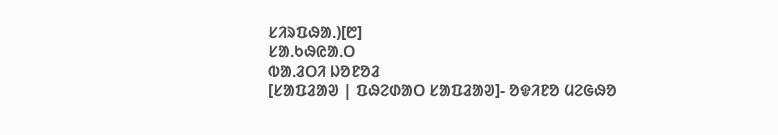ᱥᱤᱨᱯᱷᱟᱹ)[᱘]
ᱥᱟᱹᱠᱷᱭᱟᱹᱛ
ᱵᱟᱹᱲᱛᱤ ᱡᱚᱱᱚᱲ
[ᱥᱟᱯᱲᱟᱣ | ᱯᱷᱮᱰᱟᱛ ᱥᱟᱯᱲᱟᱣ]- ᱚᱫᱤᱱᱚ ᱢᱮᱜᱷᱚ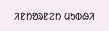ᱤᱱᱴᱚᱨᱱᱮᱴ ᱢᱩᱵᱷᱤ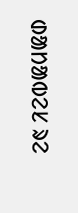ᱰᱟᱴᱟᱵᱮᱥ ᱨᱮ